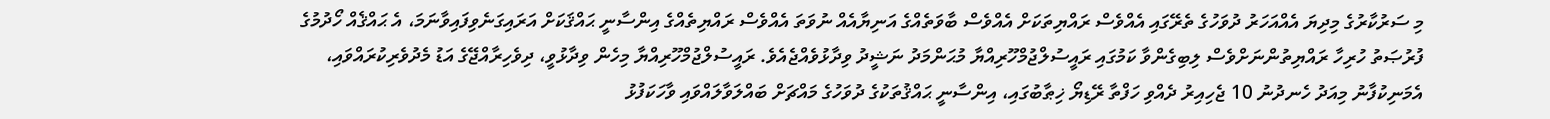މި ސަރުކާރުގެ މިދިޔަ އެއްއަހަރު ދުވަހުގެ ތެރޭގައި އެއްވެސް ރައްޔިތަކަށް އެއްވެސް ބާވަތެއްގެ އަނިޔާއެއް ނުވަތަ އެއްވެސް ރައްޔިތެއްގެ އިންސާނީ ޙައްޤަކަށް އަރައިގަނެވިފައިވާނަމަ، އެ ޙައްޤެއް ހޯދުމުގެ ފުރުޞަތު ހުރިހާ ރައްޔިތުންނަށްވެސް ލިބިގެންވާ ކަމުގައި ރައީސުލްޖުމްހޫރިއްޔާ މުޙަންމަދު ނަޝީދު ވިދާޅުވެއްޖެއެވެ. ރައީސުލްޖުމްހޫރިއްޔާ މިހެން ވިދާޅުވީ، ދިވެހިރާއްޖޭގެ އަޑު މެދުވެރިކުރައްވައި، އެމަނިކުފާނު މިއަދު ހެނދުނު 10 ޖެހިއިރު ދެއްވި ހަފްތާ ރޭޑިޔޯ ޚިޠާބުގައި، އިންސާނީ ޙައްޤުތަކުގެ ދުވަހުގެ މައްޗަށް ބައްލަވާލައްވައި ވާހަކަފުޅު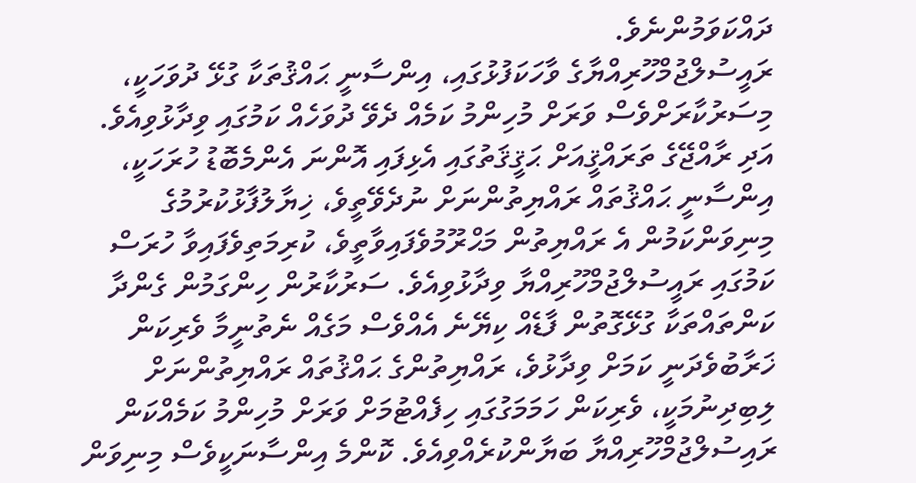ދައްކަވަމުންނެވެ.
ރައީސުލްޖުމްހޫރިއްޔާގެ ވާހަކަފުޅުގައި، އިންސާނީ ޙައްޤުތަކާ ގުޅޭ ދުވަހަކީ، މިސަރުކާރަށްވެސް ވަރަށް މުހިންމު ކަމެއް ދެވޭ ދުވަހެއް ކަމުގައި ވިދާޅުވިއެވެ. އަދި ރާއްޖޭގެ ތަރައްޤީއަށް ޙަޤީޤަތުގައި އެޅިފައި އޮންނަ އެންމެބޮޑު ހުރަހަކީ، އިންސާނީ ޙައްޤުތައް ރައްޔިތުންނަށް ނުދެވޭތީވެ، ޚިޔާލުފާޅުކުރުމުގެ މިނިވަންކަމުން އެ ރައްޔިތުން މަޙްރޫމުވެފައިވާތީވެ، ކުރިމަތިވެފައިވާ ހުރަސް ކަމުގައި ރައީސުލްޖުމްހޫރިއްޔާ ވިދާޅުވިއެވެ. ސަރުކާރުން ހިންގަމުން ގެންދާ ކަންތައްތަކާ ގުޅޭގޮތުން ފާޑެއް ކިޔޭނެ އެއްވެސް މަގެއް ނެތުނީމާ ވެރިކަން ޚަރާބުވެދަނީ ކަމަށް ވިދާޅުވެ، ރައްޔިތުންގެ ޙައްޤުތައް ރައްޔިތުންނަށް ލިބިދިނުމަކީ، ވެރިކަން ހަމަމަގުގައި ހިފެއްޓުމަށް ވަރަށް މުހިންމު ކަމެއްކަން ރައިސުލްޖުމްހޫރިއްޔާ ބަޔާންކުރެއްވިއެވެ. ކޮންމެ އިންސާނަކީވެސް މިނިވަން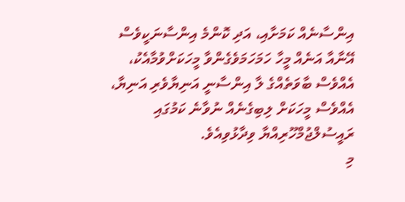އިންސާނެއް ކަމަށާއި، އަދި ކޮންމެ އިންސާނަކީވެސް އޭނާއާ އަނެއް މީހާ ހަމަހަމަވެގެންވާ މީހަކަށްވުމާއެކު، އެއްވެސް ބާވަތެއްގެ ލާ އިންސާނީ އަނިޔާވެރި އަނިޔާ، އެއްވެސް މީހަކަށް ލިބިގެނެއް ނުވާނެ ކަމުގައި ރައީސުލްޖުމްހޫރިއްޔާ ވިދާޅުވިއެވެ.
މި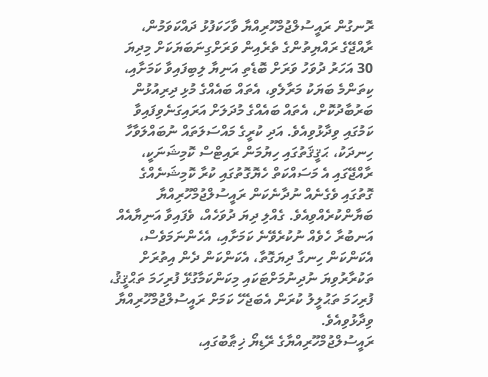ރޮނގުން ރައީސުލްޖުމްހޫރިއްޔާ ވާހަކަފުޅު ދައްކަވަމުން، ރާއްޖޭގެ ރައްޔިތުންގެ ތެރެއިން ވަރަށްގިނަބަޔަކަށް މިދިޔަ 30 އަހަރު ދުވަހު ވަރަށް ބޮޑެތި އަނިޔާ ލިބިފައިވާ ކަމަށާއި، ކިތަންމެ ބަޔަކު މަރާލެވި، އެތައް ބައެއްގެ މުޅި ދިރިއުޅުން ބަރުބާދުކޮށް، އެތައް ބައެއްގެ މުދަލަށް އަރައިގަނެވިފައިވާ ކަމުގައި ވިދާޅުވިއެވެ. އަދި ކުރީގެ މައްސަލަތައް ނުބައްލަވާހާ ހިނދަކު، ޙަޤީޤަތުގައި ހިޔުމަން ރައިޓްސް ކޮމިޝަނަކީ، ރާއްޖޭގައި އެ މަސައްކަތް ހެޔޮގޮތުގައި ކުރާ ކޮމިޝަނެއްގެ ގޮތުގައި ވެގެނެއް ނުދާނެކަން ރައީސުލްޖުމްހޫރިއްޔާ ބަޔާންކުރެއްވިއެވެ. ގެއްލި ދިޔަ ދުވަހެއް، ވެފައިވާ އަނިޔާއެއް އަނބުރާ ހެވެއް ނުކުރެވޭނެ ކަމަށާއި، އެހެންނަމަވެސް، އެކަންކަން ހިނގާ ދިޔަގޮތާ، އެކަންކަން ދެން އިތުރަށް ތަކުރާރުވިޔަ ނުދިނުމަށްޓަކައި މިކަންކަމާގުޅޭ ފުރިހަމަ ތަޙްޤީޤު، ފުރިހަމަ ތަޙުލީލު ކުރަން އެބަޖެހޭ ކަމަށް ރައީސުލްޖުމްހޫރިއްޔާ ވިދާޅުވިއެވެ.
ރައީސުލްޖުމްހޫރިއްޔާގެ ރޭޑިޔޯ ޚިޠާބުގައި،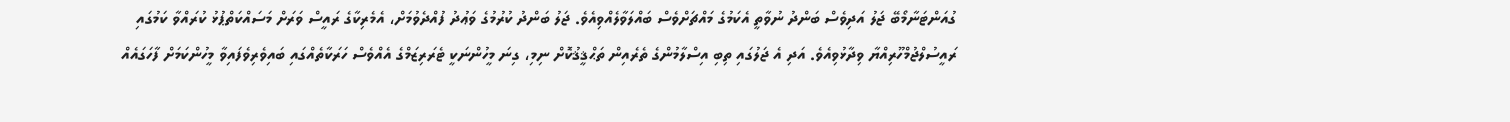ގުއަންޓަނާމޯބޭ ޖަލު އަދިވެސް ބަންދު ނުވާތީ އެކަމުގެ މައްޗަށްވެސް ބައްލަވާލެއްވިއެވެ. ޖަލު ބަންދު ކުރުމުގެ ވަޢުދު ފުއްދެވުމަށް، އެމެރިކާގެ ރައީސް ވަރަށް މަސައްކަތްޕުޅު ކުރައްވާ ކަމުގައި ރައީސުލްޖުމްހޫރިއްޔާ ވިދާޅުވިއެވެ. އަދި އެ ޖަލުގައި ތިބި އިސްލާމުންގެ ތެރެއިން ތަޙްޤީޤުކޮށް ނިމި، ގިނަ މީހުންނަކީ ޓެރަރިޒަމްގެ އެއްވެސް ހަރަކާތެއްގައި ބައިވެރިވެފައިވާ މީހުންކަމަށް ފާހަގައެއް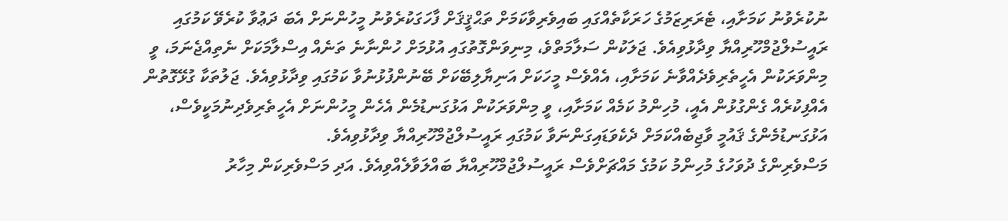ނުކުރެވުނު ކަމަށާއި، ޓެރަރިޒަމުގެ ހަރަކާތެއްގައި ބައިވެރިވާކަމަށް ތަޙްޤީޤަށް ފާހަގަކުރެވުނު މީހުންނަށް އެބަ ދަޢުވާ ކުރެވޭ ކަމުގައި ރައީސުލްޖުމްހޫރިއްޔާ ވިދާޅުވިއެވެ. ޖަލަކުން ސަލާމަތްވެ، މިނިވަންގޮތުގައި އުޅުމަށް ހުންނާނެ ތަނެއް އިސްލާމަކަށް ނެތިއްޖެނަމަ، ވީ މިންވަރަކުން އެހީތެރިވެދެއްވާނެ ކަމަށާއި، އެއްވެސް މީހަކަށް އަނިޔާލިބޭކަށް ބޭނުންފުޅުނުވާ ކަމުގައި ވިދާޅުވިއެވެ. ޖަލުތަކާ ގުޅޭގޮތުން އެއްފިކުރެއް ގެންގުޅުން އެއީ، މުހިންމު ކަމެއް ކަމަށާއި، ވީ މިންވަރަކުން އަޅުގަނޑުމެން އެހެން މީހުންނަށް އެހީތެރިވެދިނުމަކީވެސް، އަޅުގަނޑުމެންގެ ޤައުމީ ވާޖިބެއްކަމަށް ދެކެވަޑައިގަންނަވާ ކަމުގައި ރައީސުލްޖުމްހޫރިއްޔާ ވިދާޅުވިއެވެ.
މަސްވެރިންގެ ދުވަހުގެ މުހިންމު ކަމުގެ މައްޗަށްވެސް ރައީސުލްޖުމްހޫރިއްޔާ ބައްލަވާލެއްވިއެވެ. އަދި މަސްވެރިކަން މިހާރު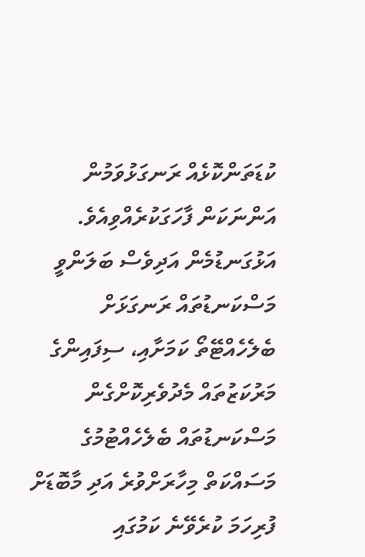ކުޑަތަންކޮޅެއް ރަނގަޅުވަމުން އަންނަކަން ފާހަގަކުރެއްވިއެވެ. އަޅުގަނޑުމެން އަދިވެސް ބަލަންވީ މަސްކަނޑުތައް ރަނގަޅަށް ބެލެހެއްޓޭތޯ ކަމަށާއި، ސިފައިންގެ މަރުކަޒުތައް މެދުވެރިކޮށްގެން މަސްކަނޑުތައް ބެލެހެއްޓުމުގެ މަސައްކަތް މިހާރަށްވުރެ އަދި މާބޮޑަށް ފުރިހަމަ ކުރެވޭނެ ކަމުގައި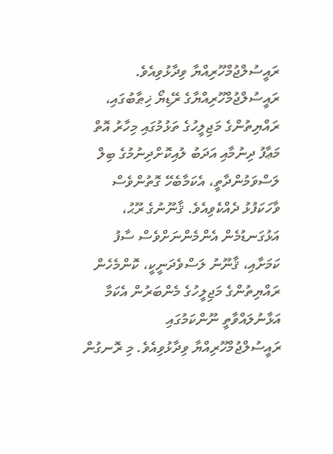ރައީސުލްޖުމްހޫރިއްޔާ ވިދާޅުވިއެވެ.
ރައީސުލްޖުމްހޫރިއްޔާގެ ރޭޑިޔޯ ޚިޠާބުގައި، ރައްޔިތުންގެ މަޖިލީހުގެ ތަޅުމުގައި މިހާރު އޮތް މަޢާފު ދިނުމާއި އަދަބު ލުއިކޮށްދިނުމުގެ ބިލް ލަސްވަމުންދާތީ، އެކަމާބެހޭ ގޮތުންވެސް ވާހަކަފުޅު ދެއްކެވިއެވެ. ޤާނޫނުގެ ރޫޙު، އަޅުގަނޑުމެން އެންމެންނަށްވެސް ސާފު ކަމަށާއި، ޤާނޫނު ލަސްވެދަނީކީ، ކޮންމެހެން ރައްޔިތުންގެ މަޖިލީހުގެ މެންބަރުން އެކަމާ އަޅާނުލައްވާތީ ނޫންކަމުގައި ރައީސުލްޖުމްހޫރިއްޔާ ވިދާޅުވިއެވެ. މި ރޮނގުން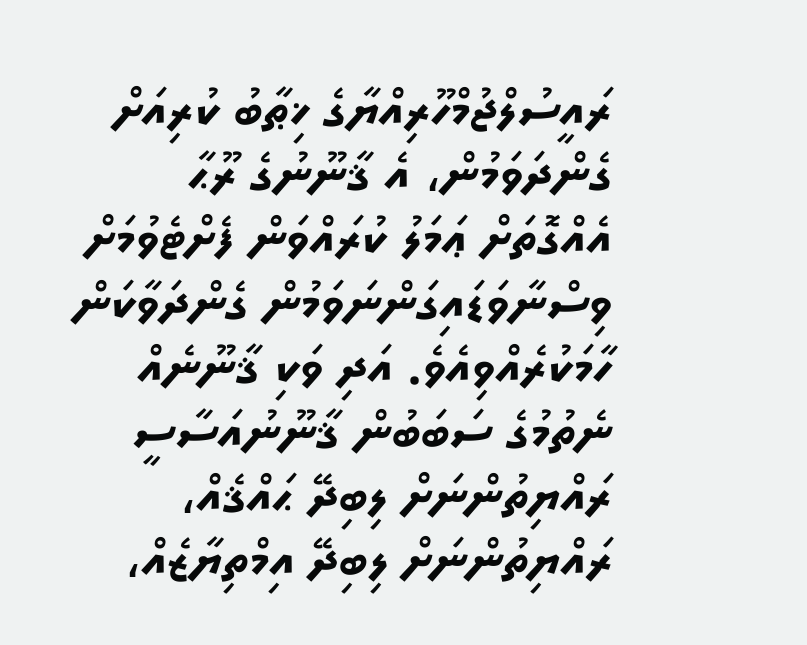ރައީސުލްޖުމްހޫރިއްޔާގެ ޚިޠާބު ކުރިއަށް ގެންދަވަމުން، އެ ޤާނޫނުގެ ރޫޙާ އެއްގޮތަށް ޢަމަލު ކުރައްވަން ފެށްޓެވުމަށް ވިސްނާވަޑައިގަންނަވަމުން ގެންދަވާކަން ހާމަކުރެއްވިއެވެ. އަދި ވަކި ޤާނޫނެއް ނެތުމުގެ ސަބަބުން ޤާނޫނުއަސާސީ ރައްޔިތުންނަށް ލިބިދޭ ޙައްޤެއް، ރައްޔިތުންނަށް ލިބިދޭ އިމްތިޔާޒެއް،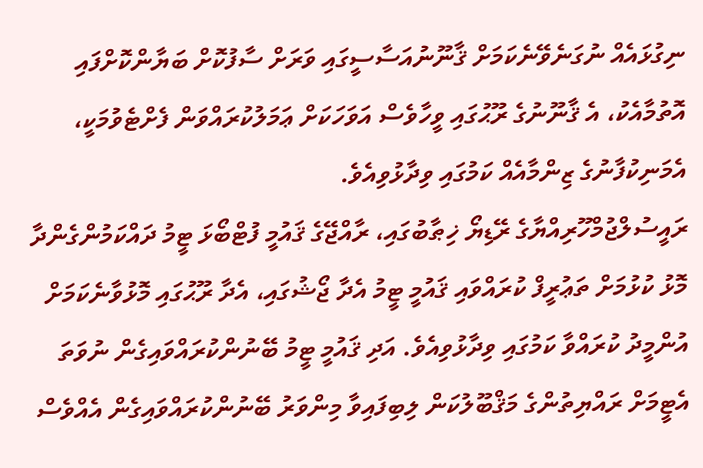ނިގުޅައެއް ނުގަނެވޭނެކަމަށް ޤާނޫނުއަސާސީގައި ވަރަށް ސާފުކޮށް ބަޔާންކޮށްފައި އޮތުމާއެކު، އެ ޤާނޫނުގެ ރޫޙުގައި ވީހާވެސް އަވަހަކަށް ޢަމަލުކުރައްވަން ފެށްޓެވުމަކީ، އެމަނިކުފާނުގެ ޒިންމާއެއް ކަމުގައި ވިދާޅުވިއެވެ.
ރައީސުލްޖުމްހޫރިއްޔާގެ ރޭޑިޔޯ ޚިޠާބުގައި، ރާއްޖޭގެ ޤައުމީ ފުޓްބޯޅަ ޓީމު ދައްކަމުންގެންދާ މޮޅު ކުޅުމަށް ތަޢުރީފް ކުރައްވައި ޤައުމީ ޓީމު އެދާ ޖޯޝުގައި، އެދާ ރޫޙުގައި މޮޅުވާނެކަމަށް އުންމީދު ކުރައްވާ ކަމުގައި ވިދާޅުވިއެވެ. އަދި ޤައުމީ ޓީމު ބޭނުންކުރައްވައިގެން ނުވަތަ އެޓީމަށް ރައްޔިތުންގެ މަޤްބޫލުކަން ލިބިފައިވާ މިންވަރު ބޭނުންކުރައްވައިގެން އެއްވެސް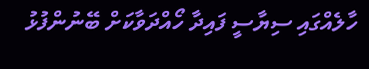ހާލެއްގައި ސިޔާސީ ފައިދާ ހޯއްދަވާކަށް ބޭނުންފުޅު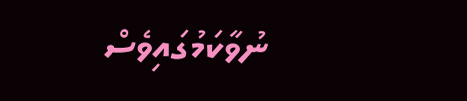ނުވާކަމުގައިވެސް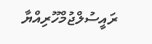ރައީސުލްޖުމްހޫރިއްޔާ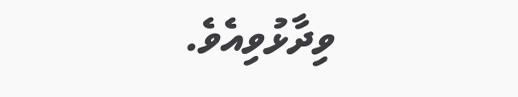ވިދާޅުވިއެވެ.